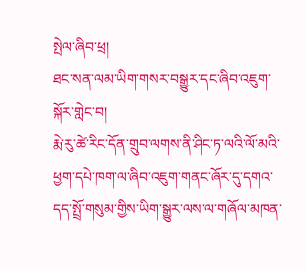སྤེལ་ཞིབ་ཕྲ།
ཐང་སན་ལམ་ཡིག་གསར་བསྒྱུར་དང་ཞིབ་འཇུག་སྐོར་གླེང་བ།
རྨེ་རུ་ཚེ་རིང་དོན་གྲུབ་ལགས་ནི་ཤིང་ཏ་ལའི་ལོ་མའི་ཕྱག་དཔེ་ཁག་ལ་ཞིབ་འཇུག་གནང་ཞོར་དུ་དགའ་དད་སྤྲོ་གསུམ་གྱིས་ཡིག་སྒྱུར་ལས་ལ་གཞོལ་མཁན་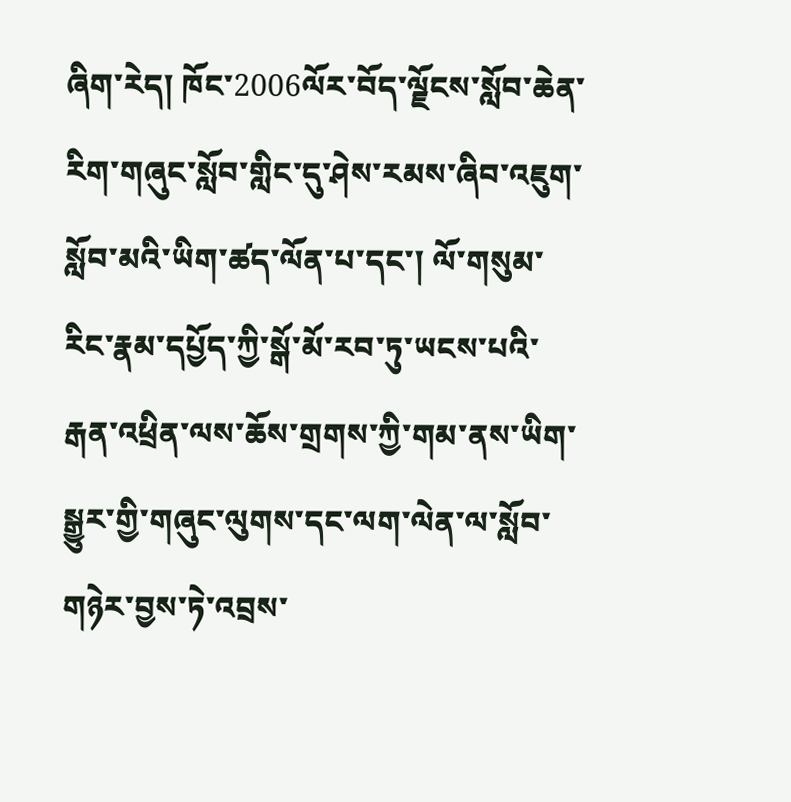ཞིག་རེད། ཁོང་2006ལོར་བོད་ལྗོངས་སློབ་ཆེན་རིག་གཞུང་སློབ་གླིང་དུ་ཤེས་རམས་ཞིབ་འཇུག་སློབ་མའི་ཡིག་ཚད་ལོན་པ་དང་། ལོ་གསུམ་རིང་རྣམ་དཔྱོད་ཀྱི་སྒོ་མོ་རབ་ཏུ་ཡངས་པའི་རྒན་འཕྲིན་ལས་ཆོས་གྲགས་ཀྱི་གམ་ནས་ཡིག་སྒྱུར་གྱི་གཞུང་ལུགས་དང་ལག་ལེན་ལ་སློབ་གཉེར་བྱས་ཏེ་འབྲས་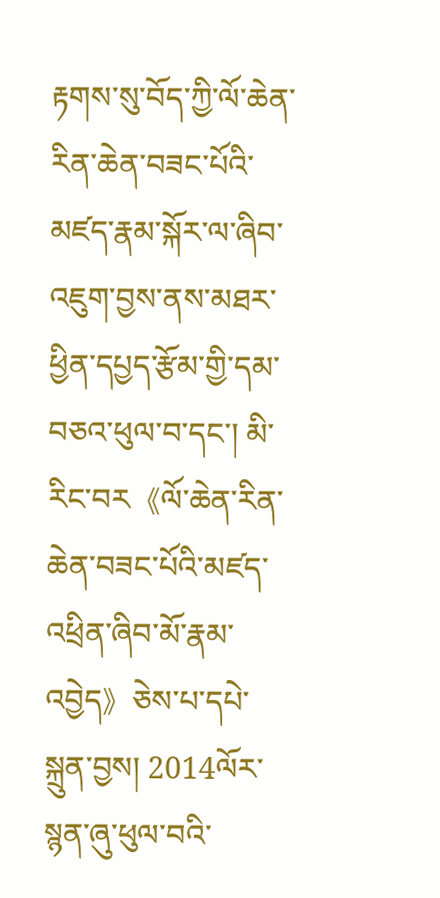རྟགས་སུ་བོད་ཀྱི་ལོ་ཆེན་རིན་ཆེན་བཟང་པོའི་མཛད་རྣམ་སྐོར་ལ་ཞིབ་འཇུག་བྱས་ནས་མཐར་ཕྱིན་དཔྱད་རྩོམ་གྱི་དམ་བཅའ་ཕུལ་བ་དང་། མི་རིང་བར《ལོ་ཆེན་རིན་ཆེན་བཟང་པོའི་མཛད་འཕྲིན་ཞིབ་མོ་རྣམ་འབྱེད》ཅེས་པ་དཔེ་སྐྲུན་བྱས། 2014ལོར་སྙན་ཞུ་ཕུལ་བའི་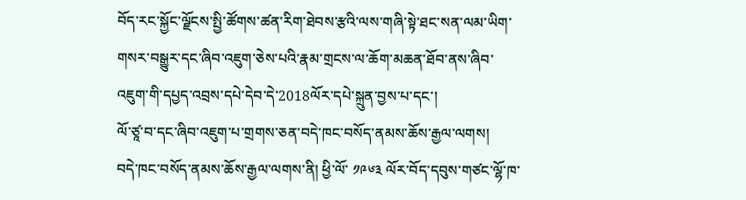བོད་རང་སྐྱོང་ལྗོངས་སྤྱི་ཚོགས་ཚན་རིག་ཐེབས་རྩའི་ལས་གཞི་སྟེ་ཐང་སན་ལམ་ཡིག་གསར་བསྒྱུར་དང་ཞིབ་འཇུག་ཅེས་པའི་རྣམ་གྲངས་ལ་ཆོག་མཆན་ཐོབ་ནས་ཞིབ་འཇུག་གི་དཔྱད་འབྲས་དཔེ་དེབ་དེ་2018ལོར་དཔེ་སྐྲུན་བྱས་པ་དང་།
ལོ་ཙཱ་བ་དང་ཞིབ་འཇུག་པ་གྲགས་ཅན་བདེ་ཁང་བསོད་ནམས་ཆོས་རྒྱལ་ལགས།
བདེ་ཁང་བསོད་ནམས་ཆོས་རྒྱལ་ལགས་ནི། ཕྱི་ལོ་ ༡༩༦༣ ལོར་བོད་དབུས་གཙང་ལྷོ་ཁ་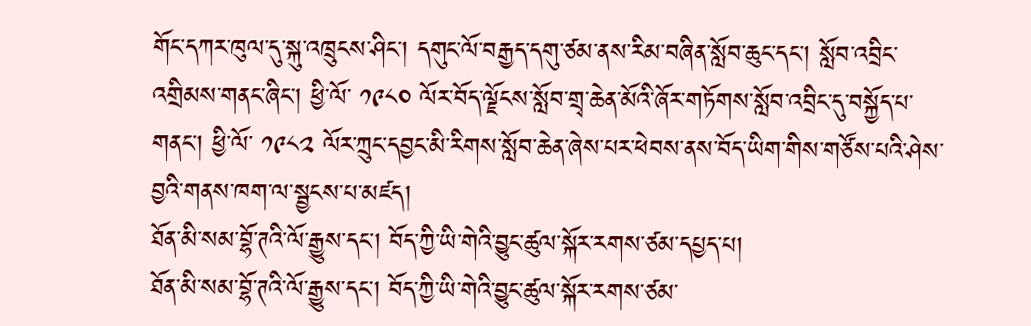གོང་དཀར་ཁུལ་དུ་སྐུ་འཁྲུངས་ཤིང་། དགུང་ལོ་བརྒྱད་དགུ་ཙམ་ནས་རིམ་བཞིན་སློབ་ཆུང་དང་། སློབ་འབྲིང་འགྲིམས་གནང་ཞིང་། ཕྱི་ལོ་ ༡༩༨༠ ལོར་བོད་ལྗོངས་སློབ་གྲྭ་ཆེན་མོའི་ཞོར་གཏོགས་སློབ་འབྲིང་དུ་བསྐྱོད་པ་གནང་། ཕྱི་ལོ་ ༡༩༨༢ ལོར་ཀྲུང་དབྱང་མི་རིགས་སློབ་ཆེན་ཞེས་པར་ཕེབས་ནས་བོད་ཡིག་གིས་གཙོས་པའི་ཤེས་བྱའི་གནས་ཁག་ལ་སྦྱངས་པ་མཛད།
ཐོན་མི་སམ་བྷོ་ཊའི་ལོ་རྒྱུས་དང་། བོད་ཀྱི་ཡི་གེའི་བྱུང་ཚུལ་སྐོར་རགས་ཙམ་དཔྱད་པ།
ཐོན་མི་སམ་བྷོ་ཊའི་ལོ་རྒྱུས་དང་། བོད་ཀྱི་ཡི་གེའི་བྱུང་ཚུལ་སྐོར་རགས་ཙམ་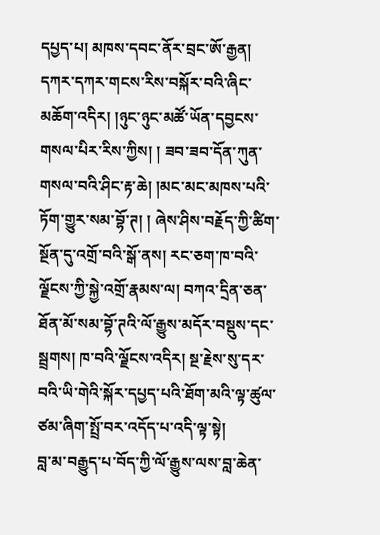དཔྱད་པ། མཁས་དབང་ནོར་བྲང་ཨོ་རྒྱན། དཀར་དཀར་གངས་རིས་བསྐོར་བའི་ཞིང་མཆོག་འདིར། །ཉུང་ཉུང་མཚོ་ཡོན་དབྱངས་གསལ་པིར་རིས་ཀྱིས། ། ཟབ་ཟབ་དོན་ཀུན་གསལ་བའི་ཤིང་རྟ་ཆེ། །མང་མང་མཁས་པའི་ཏོག་གྱུར་སམ་བྷོ་ཊ། ། ཞེས་ཤིས་བརྗོད་ཀྱི་ཚིག་སྔོན་དུ་འགྲོ་བའི་སྒོ་ནས། རང་ཅག་ཁ་བའི་ལྗོངས་ཀྱི་སྐྱེ་འགྲོ་རྣམས་ལ། བཀའ་དྲིན་ཅན་ཐོན་མོ་སམ་བྷོ་ཊའི་ལོ་རྒྱུས་མདོར་བསྡུས་དང་སྦྲགས། ཁ་བའི་ལྗོངས་འདིར། སྔ་རྗེས་སུ་དར་བའི་ཡི་གེའི་སྐོར་དཔྱད་པའི་ཐོག་མའི་ལྟ་ཚུལ་ཙམ་ཞིག་སྤྲོ་བར་འདོད་པ་འདི་ལྟ་སྟེ།
བླ་མ་བརྒྱུད་པ་བོད་ཀྱི་ལོ་རྒྱུས་ལས་བླ་ཆེན་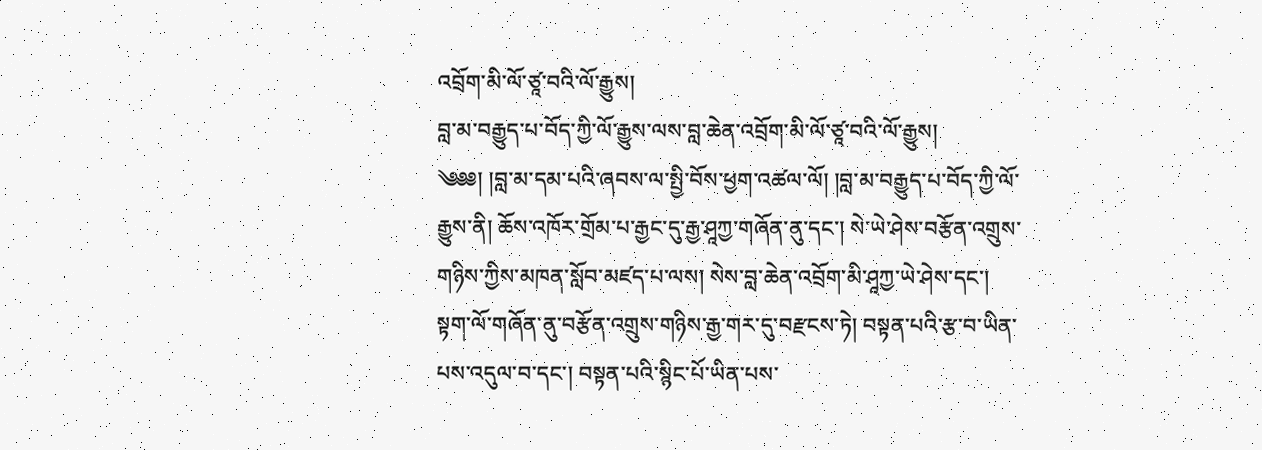འབྲོག་མི་ལོ་ཙཱ་བའི་ལོ་རྒྱུས།
བླ་མ་བརྒྱུད་པ་བོད་ཀྱི་ལོ་རྒྱུས་ལས་བླ་ཆེན་འབྲོག་མི་ལོ་ཙཱ་བའི་ལོ་རྒྱུས།   ༄༅༅། །བླ་མ་དམ་པའི་ཞབས་ལ་སྤྱི་བོས་ཕྱག་འཚལ་ལོ། །བླ་མ་བརྒྱུད་པ་བོད་ཀྱི་ལོ་རྒྱུས་ནི། ཆོས་འཁོར་གྲོམ་པ་རྒྱང་དུ་རྒྱ་ཤཱཀྱ་གཞོན་ནུ་དང་། སེ་ཡེ་ཤེས་བརྩོན་འགྲུས་གཉིས་ཀྱིས་མཁན་སློབ་མཛད་པ་ལས། སེས་བླ་ཆེན་འབྲོག་མི་ཤཱཀྱ་ཡེ་ཤེས་དང་། སྟག་ལོ་གཞོན་ནུ་བརྩོན་འགྲུས་གཉིས་རྒྱ་གར་དུ་བརྫངས་ཏེ། བསྟན་པའི་རྩ་བ་ཡིན་པས་འདུལ་བ་དང་། བསྟན་པའི་སྙིང་པོ་ཡིན་པས་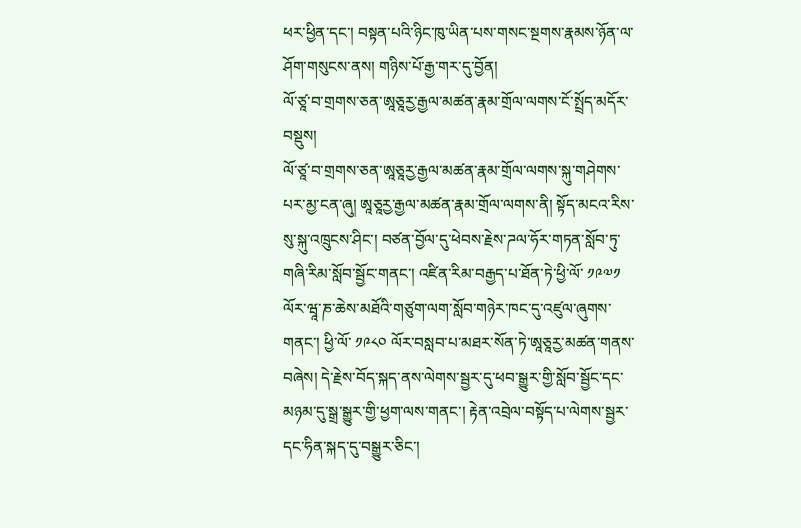ཕར་ཕྱིན་དང་། བསྟན་པའི་ཉིང་ཁུ་ཡིན་པས་གསང་སྔགས་རྣམས་ཉོན་ལ་ཤོག་གསུངས་ནས། གཉིས་པོ་རྒྱ་གར་དུ་བྱོན།
ལོ་ཙཱ་བ་གྲགས་ཅན་ཨཱཅཱརྱ་རྒྱལ་མཚན་རྣམ་གྲོལ་ལགས་ངོ་སྤྲོད་མདོར་བསྡུས།
ལོ་ཙཱ་བ་གྲགས་ཅན་ཨཱཅཱརྱ་རྒྱལ་མཚན་རྣམ་གྲོལ་ལགས་སྐུ་གཤེགས་པར་མྱ་ངན་ཞུ། ཨཱཅཱརྱ་རྒྱལ་མཚན་རྣམ་གྲོལ་ལགས་ནི། སྟོད་མངའ་རིས་སུ་སྐུ་འཁྲུངས་ཤིང་། བཙན་བྱོལ་དུ་ཕེབས་རྗེས་ཌལ་ཧོར་གཏན་སློབ་ཏུ་གཞི་རིམ་སློབ་སྦྱོང་གནང་། འཛིན་རིམ་བརྒྱད་པ་ཐོན་ཏེ་ཕྱི་ལོ་ ༡༩༧༡ ལོར་ཝཱ་ཎ་ཆེས་མཐོའི་གཙུག་ལག་སློབ་གཉེར་ཁང་དུ་འཛུལ་ཞུགས་གནང་། ཕྱི་ལོ་ ༡༩༨༠ ལོར་བསླབ་པ་མཐར་སོན་ཏེ་ཨཱཅཱརྱ་མཚན་གནས་བཞེས། དེ་རྗེས་བོད་སྐད་ནས་ལེགས་སྦྱར་དུ་ཕབ་སྒྱུར་གྱི་སློབ་སྦྱོང་དང་མཉམ་དུ་སྒྲ་སྒྱུར་གྱི་ཕྱག་ལས་གནང་། རྟེན་འབྲེལ་བསྟོད་པ་ལེགས་སྦྱར་དང་ཧིན་སྐད་དུ་བསྒྱུར་ཅིང་།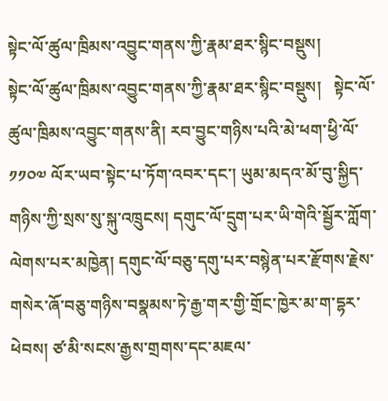སྟེང་ལོ་ཚུལ་ཁྲིམས་འབྱུང་གནས་ཀྱི་རྣམ་ཐར་སྙིང་བསྡུས།
སྟེང་ལོ་ཚུལ་ཁྲིམས་འབྱུང་གནས་ཀྱི་རྣམ་ཐར་སྙིང་བསྡུས།   སྟེང་ལོ་ཚུལ་ཁྲིམས་འབྱུང་གནས་ནི། རབ་བྱུང་གཉིས་པའི་མེ་ཕག་ཕྱི་ལོ་ ༡༡༠༧ ལོར་ཡབ་སྟེང་པ་ཏོག་འབར་དང་། ཡུམ་མདའ་མོ་བུ་སྐྱིད་གཉིས་ཀྱི་སྲས་སུ་སྐུ་འཁྲུངས། དགུང་ལོ་དྲུག་པར་ཡི་གེའི་སྦྱོར་ཀློག་ལེགས་པར་མཁྱེན། དགུང་ལོ་བཅུ་དགུ་པར་བསྙེན་པར་རྫོགས་རྗེས་གསེར་ཞོ་བཅུ་གཉིས་བསྣམས་ཏེ་རྒྱ་གར་གྱི་གྲོང་ཁྱེར་མ་ག་དྷར་ཕེབས། ཙ་མི་སངས་རྒྱས་གྲགས་དང་མཇལ་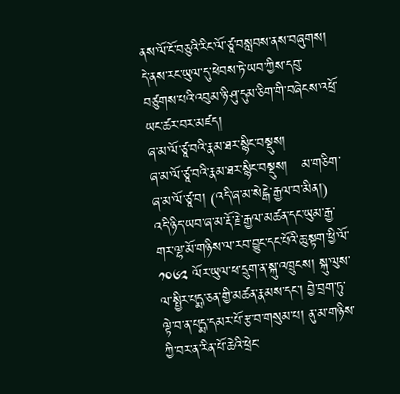ནས་ལོ་ངོ་བཅུའི་རིང་ལོ་ཙཱ་བསླབས་ནས་བཞུགས། དེ་ནས་རང་ཡུལ་དུ་ཕེབས་ཏེ་ཡབ་ཀྱིས་དབུ་བཙུགས་པའི་འབུམ་ཉི་ཤུ་དུམ་ཅིག་གི་བཞེངས་འཕྲོ་ཡང་ཚར་བར་མཛད།
ཞ་མ་ལོ་ཙཱ་བའི་རྣམ་ཐར་སྙིང་བསྡུས།
ཞ་མ་ལོ་ཙཱ་བའི་རྣམ་ཐར་སྙིང་བསྡུས།   མ་གཅིག་ཞ་མ་ལོ་ཙཱ་བ། (འདི་ཞ་མ་སེངྒེ་རྒྱལ་བ་མིན།) འདི་ཉིད་ཡབ་ཞ་མ་རྡོ་རྗེ་རྒྱལ་མཚན་དང་ཡུམ་རྒྱ་གར་ལྷ་མོ་གཉིས་ལ་རབ་བྱུང་དང་པོའི་ཆུ་སྟག་ཕྱི་ལོ་ ༡༠༦༢ ལོར་ཡུལ་ཕ་དྲུག་ན་སྐུ་འཁྲུངས། སྐུ་ལུས་ལ་སྤྱིར་པདྨ་ཅན་གྱི་མཚན་རྣམས་དང་། བྱེ་བྲག་ཏུ་ལྟེ་བ་ན་པདྨ་དམར་པོ་རྩ་བ་གསུམ་པ། ནུ་མ་གཉིས་ཀྱི་བར་ན་རིན་པོ་ཆེའི་ཕྲེང་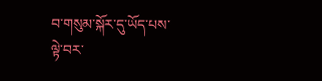བ་གསུམ་སྐོར་དུ་ཡོད་པས་ལྟེ་བར་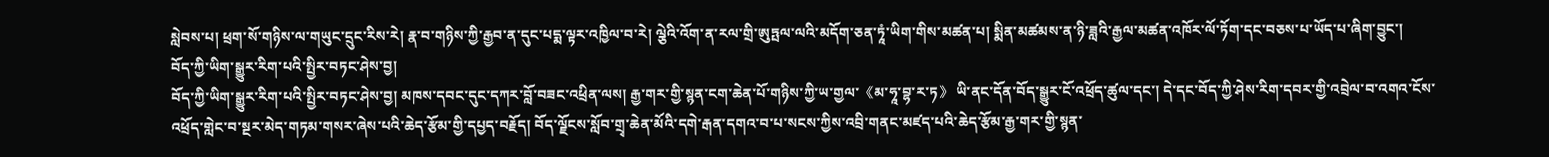སླེབས་པ། ཕྲག་སོ་གཉིས་ལ་གཡུང་དྲུང་རིས་རེ། རྣ་བ་གཉིས་ཀྱི་རྒྱབ་ན་དུང་པདྨ་ལྟར་འཁྱིལ་བ་རེ། ལྕེའི་འོག་ན་རལ་གྲི་ཨུཏྤལ་ལའི་མདོག་ཅན་ཏཱཾ་ཡིག་གིས་མཚན་པ། སྨིན་མཚམས་ན་ཉི་ཟླའི་རྒྱལ་མཚན་འཁོར་ལོ་ཏོག་དང་བཅས་པ་ཡོད་པ་ཞིག་བྱུང་།
བོད་ཀྱི་ཡིག་སྒྱུར་རིག་པའི་སྤྱིར་བཏང་ཤེས་བྱ།
བོད་ཀྱི་ཡིག་སྒྱུར་རིག་པའི་སྤྱིར་བཏང་ཤེས་བྱ། མཁས་དབང་དུང་དཀར་བློ་བཟང་འཕྲིན་ལས། རྒྱ་གར་གྱི་སྙན་ངག་ཆེན་པོ་གཉིས་ཀྱི་ཡ་གྱལ་《མ་ཧཱ་བྷ་ར་ཏ》 ཡི་ནང་དོན་བོད་སྒྱུར་ངོ་འཕྲོད་ཚུལ་དང་། དེ་དང་བོད་ཀྱི་ཤེས་རིག་དབར་གྱི་འབྲེལ་བ་འགའ་ངོས་འཕྲོད་གླེང་བ་སྔར་མེད་གཏམ་གསར་ཞེས་པའི་ཆེད་རྩོམ་གྱི་དཔྱད་བརྗོད། བོད་ལྗོངས་སློབ་གྲྭ་ཆེན་མོའི་དགེ་རྒན་དགའ་བ་པ་སངས་ཀྱིས་འབྲི་གནང་མཛད་པའི་ཆེད་རྩོམ་རྒྱ་གར་གྱི་སྙན་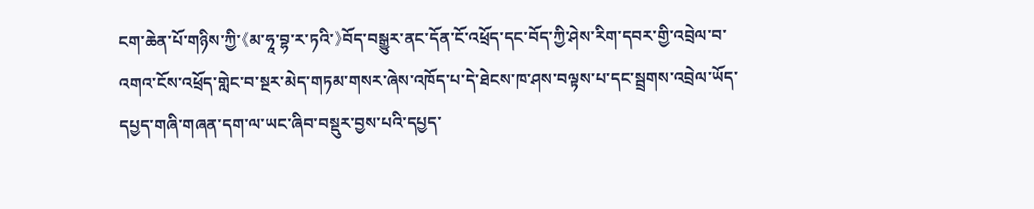ངག་ཆེན་པོ་གཉིས་ཀྱི་《མ་ཧཱ་བྷ་ར་ཏའི་》བོད་བསྒྱུར་ནང་དོན་ངོ་འཕྲོད་དང་བོད་ཀྱི་ཤེས་རིག་དབར་གྱི་འབྲེལ་བ་འགའ་ངོས་འཕྲོད་གླེང་བ་སྔར་མེད་གཏམ་གསར་ཞེས་འཁོད་པ་དེ་ཐེངས་ཁ་ཤས་བལྟས་པ་དང་སྦྲགས་འབྲེལ་ཡོད་དཔྱད་གཞི་གཞན་དག་ལ་ཡང་ཞིབ་བསྡུར་བྱས་པའི་དཔྱད་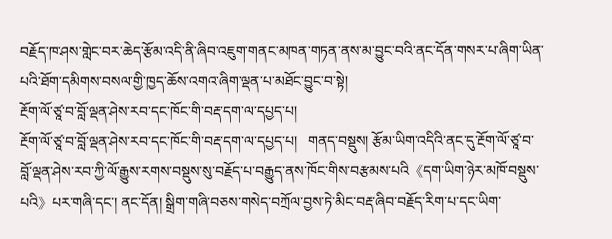བརྗོད་ཁ་ཤས་གླེང་བར་ཆེད་རྩོམ་འདི་ནི་ཞིབ་འཇུག་གནང་མཁན་གཏན་ནས་མ་བྱུང་བའི་ནང་དོན་གསར་པ་ཞིག་ཡིན་པའི་ཐོག་དམིགས་བསལ་གྱི་ཁྱད་ཆོས་འགའ་ཞིག་ལྡན་པ་མཐོང་བྱུང་བ་སྟེ།
རྔོག་ལོ་ཙཱ་བ་བློ་ལྡན་ཤེས་རབ་དང་ཁོང་གི་བརྡ་དག་ལ་དཔྱད་པ།
རྔོག་ལོ་ཙཱ་བ་བློ་ལྡན་ཤེས་རབ་དང་ཁོང་གི་བརྡ་དག་ལ་དཔྱད་པ།   གནད་བསྡུས། རྩོམ་ཡིག་འདིའི་ནང་དུ་རྔོག་ལོ་ཙཱ་བ་བློ་ལྡན་ཤེས་རབ་ཀྱི་ལོ་རྒྱུས་རགས་བསྡུས་སུ་བརྗོད་པ་བརྒྱུད་ནས་ཁོང་གིས་བརྩམས་པའི《དག་ཡིག་ཉེར་མཁོ་བསྡུས་པའི》པར་གཞི་དང་། ནང་དོན། སྒྲིག་གཞི་བཅས་གསེད་བཀྲོལ་བྱས་ཏེ་མིང་བརྡ་ཞིབ་བརྗོད་རིག་པ་དང་ཡིག་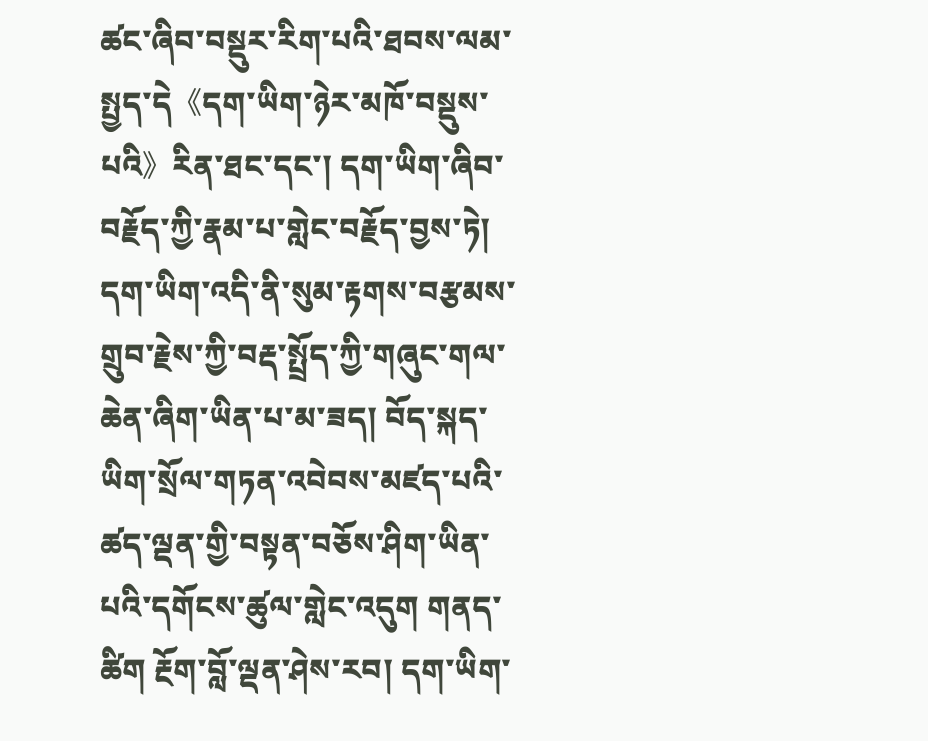ཚང་ཞིབ་བསྡུར་རིག་པའི་ཐབས་ལམ་སྤྱད་དེ《དག་ཡིག་ཉེར་མཁོ་བསྡུས་པའི》རིན་ཐང་དང་། དག་ཡིག་ཞིབ་བརྗོད་ཀྱི་རྣམ་པ་གླེང་བརྗོད་བྱས་ཏེ། དག་ཡིག་འདི་ནི་སུམ་རྟགས་བརྩམས་གྲུབ་རྗེས་ཀྱི་བརྡ་སྤྲོད་ཀྱི་གཞུང་གལ་ཆེན་ཞིག་ཡིན་པ་མ་ཟད། བོད་སྐད་ཡིག་སྲོལ་གཏན་འབེབས་མཛད་པའི་ཚད་ལྡན་གྱི་བསྟན་བཅོས་ཤིག་ཡིན་པའི་དགོངས་ཚུལ་གླེང་འདུག གནད་ཚིག རྔོག་བློ་ལྡན་ཤེས་རབ། དག་ཡིག་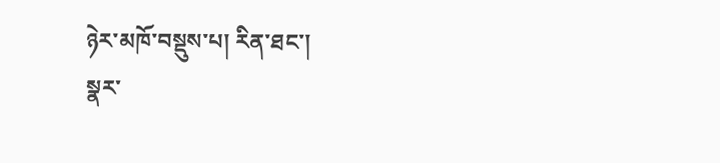ཉེར་མཁོ་བསྡུས་པ། རིན་ཐང་།
སྣར་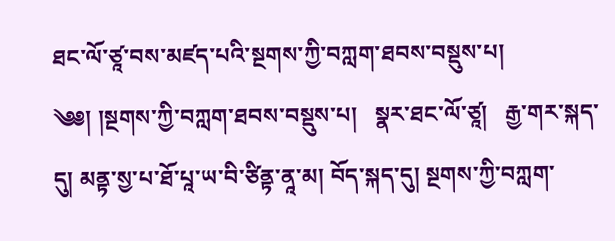ཐང་ལོ་ཙཱ་བས་མཛད་པའི་སྔགས་ཀྱི་བཀླག་ཐབས་བསྡུས་པ།
༄༅། །སྔགས་ཀྱི་བཀླག་ཐབས་བསྡུས་པ།   སྣར་ཐང་ལོ་ཙཱ།   རྒྱ་གར་སྐད་དུ། མནྟ་སྱ་པ་ཐོ་པཱ་ཡ་བི་ཙིནྟ་ནཱ་མ། བོད་སྐད་དུ། སྔགས་ཀྱི་བཀླག་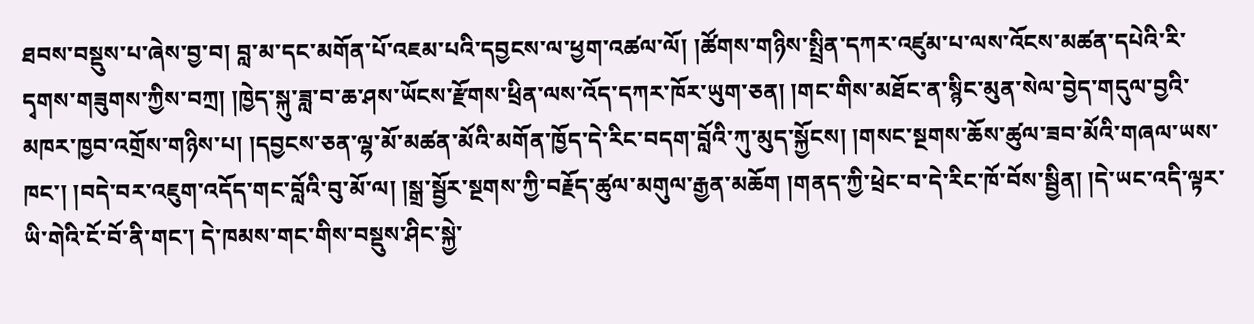ཐབས་བསྡུས་པ་ཞེས་བྱ་བ། བླ་མ་དང་མགོན་པོ་འཇམ་པའི་དབྱངས་ལ་ཕྱག་འཚལ་ལོ། །ཚོགས་གཉིས་སྤྲིན་དཀར་འཛུམ་པ་ལས་འོངས་མཚན་དཔེའི་རི་དྭགས་གཟུགས་ཀྱིས་བཀྲ། །ཁྱེད་སྐུ་ཟླ་བ་ཆ་ཤས་ཡོངས་རྫོགས་ཕྲིན་ལས་འོད་དཀར་ཁོར་ཡུག་ཅན། །གང་གིས་མཐོང་ན་སྙིང་མུན་སེལ་བྱེད་གདུལ་བྱའི་མཁར་ཁྱབ་འགྲོས་གཉིས་པ། །དབྱངས་ཅན་ལྷ་མོ་མཚན་མོའི་མགོན་ཁྱོད་དེ་རིང་བདག་བློའི་ཀུ་མུད་སྐྱོངས། །གསང་སྔགས་ཆོས་ཚུལ་ཟབ་མོའི་གཞལ་ཡས་ཁང་། །བདེ་བར་འཇུག་འདོད་གང་བློའི་བུ་མོ་ལ། །སྒྲ་སྦྱོར་སྔགས་ཀྱི་བརྗོད་ཚུལ་མགུལ་རྒྱན་མཆོག །གནད་ཀྱི་ཕྲེང་བ་དེ་རིང་ཁོ་བོས་སྦྱིན། །དེ་ཡང་འདི་ལྟར་ཡི་གེའི་ངོ་བོ་ནི་གང་། དེ་ཁམས་གང་གིས་བསྡུས་ཤིང་སྐྱེ་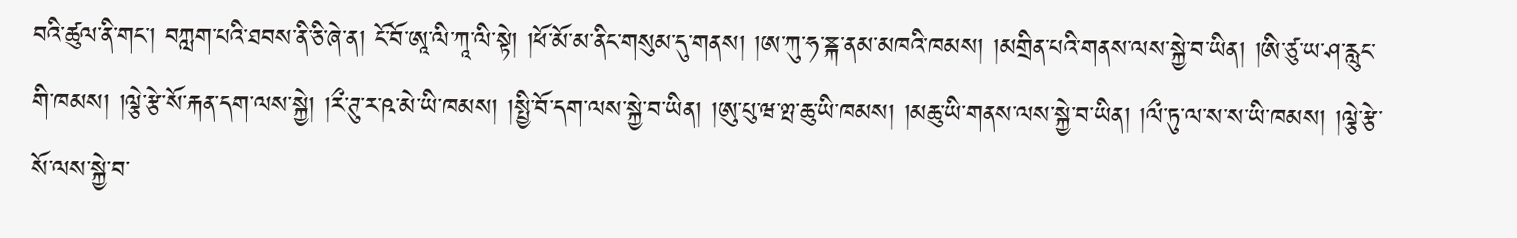བའི་ཚུལ་ནི་གང་། བཀླག་པའི་ཐབས་ནི་ཅི་ཞེ་ན། ངོ་བོ་ཨཱ་ལི་ཀཱ་ལི་སྟེ། །ཕོ་མོ་མ་ནིང་གསུམ་དུ་གནས། །ཨ་ཀུ་ཧ་ྈྐ་ནམ་མཁའི་ཁམས། །མགྲིན་པའི་གནས་ལས་སྐྱེ་བ་ཡིན། །ཨི་ཙུ་ཡ་ཤ་རླུང་གི་ཁམས། །ལྕེ་རྩེ་སོ་རྐན་དག་ལས་སྐྱེ། །རྀ་ཊུ་ར་ཥ་མེ་ཡི་ཁམས། །སྤྱི་བོ་དག་ལས་སྐྱེ་བ་ཡིན། །ཨུ་པུ་ཝ་ྉྤ་ཆུ་ཡི་ཁམས། །མཆུ་ཡི་གནས་ལས་སྐྱེ་བ་ཡིན། །ལྀ་ཏུ་ལ་ས་ས་ཡི་ཁམས། །ལྕེ་རྩེ་སོ་ལས་སྐྱེ་བ་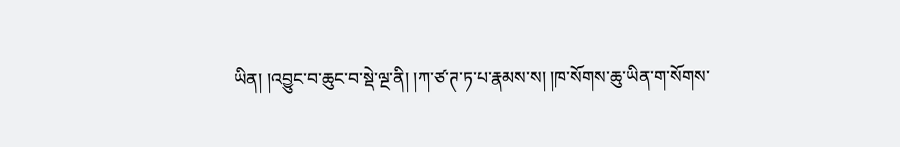ཡིན། །འབྱུང་བ་ཆུང་བ་སྡེ་ལྔ་ནི། །ཀ་ཙ་ཊ་ཏ་པ་རྣམས་ས། །ཁ་སོགས་ཆུ་ཡིན་ག་སོགས་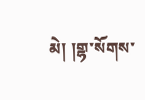མེ། །གྷ་སོགས་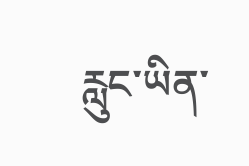རླུང་ཡིན་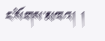ང་སོགས་མཁའ། །